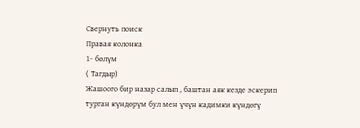Свернуть поиск
Правая колонка
1- бөлүм
( Тагдыр)
Жашоого бир назар салып , баштан аяк кезде эскерип турган күндөрүм бул мен үчүн кадимки күндөгү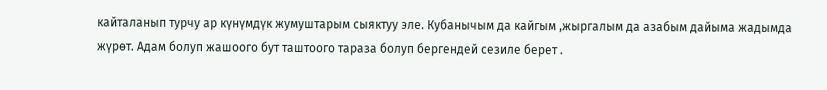кайталанып турчу ар күнүмдүк жумуштарым сыяктуу эле. Кубанычым да кайгым ,жыргалым да азабым дайыма жадымда жүрөт. Адам болуп жашоого бут таштоого тараза болуп бергендей сезиле берет .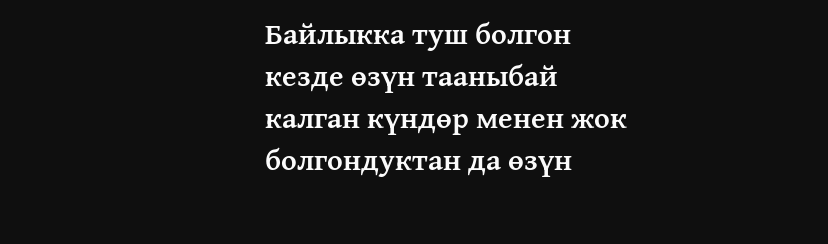Байлыкка туш болгон кезде өзүн тааныбай калган күндөр менен жок болгондуктан да өзүн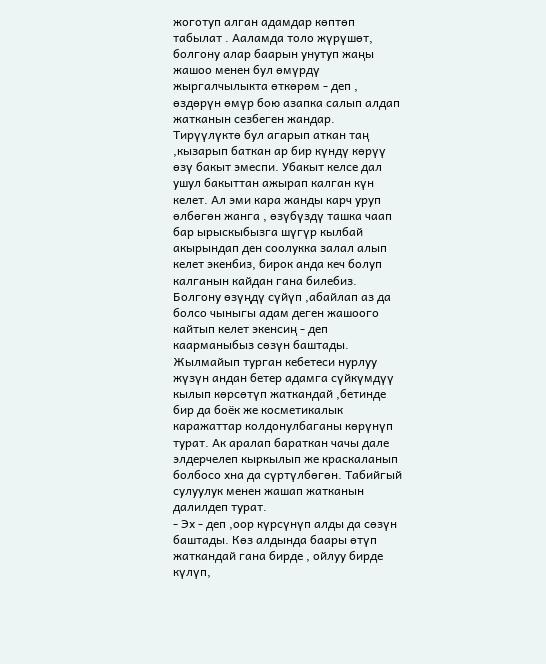жоготуп алган адамдар көптөп табылат . Ааламда толо жүрүшөт, болгону алар баарын унутуп жаңы жашоо менен бул өмүрдү жыргалчылыкта өткөрөм - деп , өздөрүн өмүр бою азапка салып алдап жатканын сезбеген жандар. Тирүүлүктө бул агарып аткан таң ,кызарып баткан ар бир күндү көрүү өзү бакыт эмеспи. Убакыт келсе дал ушул бакыттан ажырап калган күн келет. Ал эми кара жанды карч уруп өлбөгөн жанга , өзүбүздү ташка чаап бар ырыскыбызга шүгүр кылбай акырындап ден соолукка залал алып келет экенбиз, бирок анда кеч болуп калганын кайдан гана билебиз. Болгону өзүңдү сүйүп ,абайлап аз да болсо чыныгы адам деген жашоого кайтып келет экенсиң - деп каарманыбыз сөзүн баштады. Жылмайып турган кебетеси нурлуу жүзүн андан бетер адамга сүйкүмдүү кылып көрсөтүп жаткандай ,бетинде бир да боёк же косметикалык каражаттар колдонулбаганы көрүнүп турат. Ак аралап бараткан чачы дале элдерчелеп кыркылып же краскаланып болбосо хна да сүртүлбөгөн. Табийгый сулуулук менен жашап жатканын далилдеп турат.
- Эх - деп ,оор күрсүнүп алды да сөзүн баштады. Көз алдында баары өтүп жаткандай гана бирде , ойлуу бирде күлүп,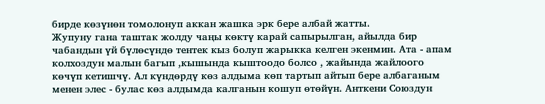бирде көзүнөн томолонуп аккан жашка эрк бере албай жатты.
Жупуну гана таштак жолду чаңы көктү карай сапырылган, айылда бир чабандын үй бүлөсүндө тентек кыз болуп жарыкка келген экенмин. Ата - апам колхоздун малын багып ,кышында кыштоодо болсо , жайында жайлоого көчүп кетишчү. Ал күндөрдү көз алдыма көп тартып айтып бере албаганым менен элес - булас көз алдымда калганын кошуп өтөйүн. Анткени Союздун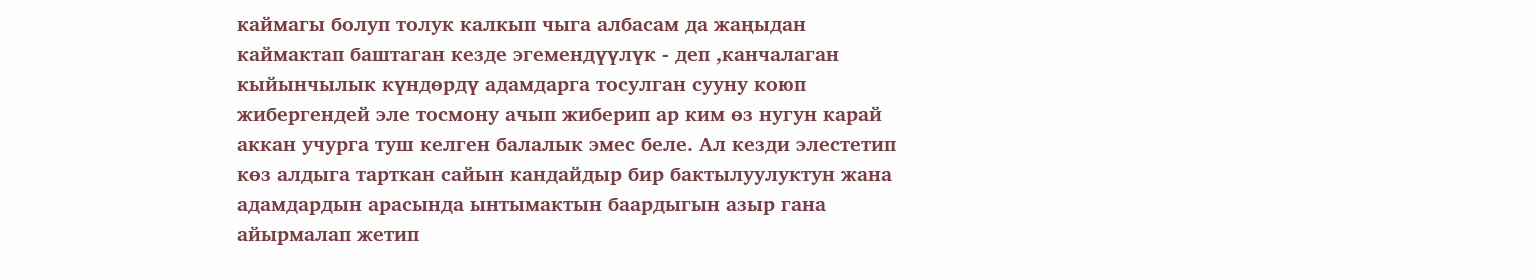каймагы болуп толук калкып чыга албасам да жаңыдан каймактап баштаган кезде эгемендүүлүк - деп ,канчалаган кыйынчылык күндөрдү адамдарга тосулган сууну коюп жибергендей эле тосмону ачып жиберип ар ким өз нугун карай аккан учурга туш келген балалык эмес беле. Ал кезди элестетип көз алдыга тарткан сайын кандайдыр бир бактылуулуктун жана адамдардын арасында ынтымактын баардыгын азыр гана айырмалап жетип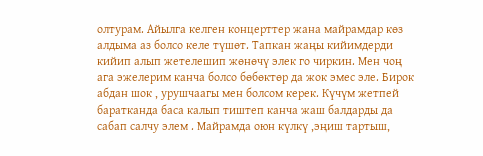олтурам. Айылга келген концерттер жана майрамдар көз алдыма аз болсо келе түшөт. Тапкан жаңы кийимдерди кийип алып жетелешип жөнөчү элек го чиркин. Мен чоң ага эжелерим канча болсо бөбөктөр да жок эмес эле. Бирок абдан шок , урушчаагы мен болсом керек. Күчүм жетпей баратканда баса калып тиштеп канча жаш балдарды да сабап салчу элем . Майрамда оюн күлкү ,эңиш тартыш,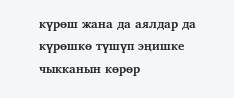күрөш жана да аялдар да күрөшкө түшүп эңишке чыкканын көрөр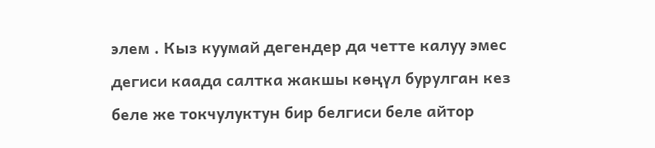элем . Кыз куумай дегендер да четте калуу эмес дегиси каада салтка жакшы көңүл бурулган кез беле же токчулуктун бир белгиси беле айтор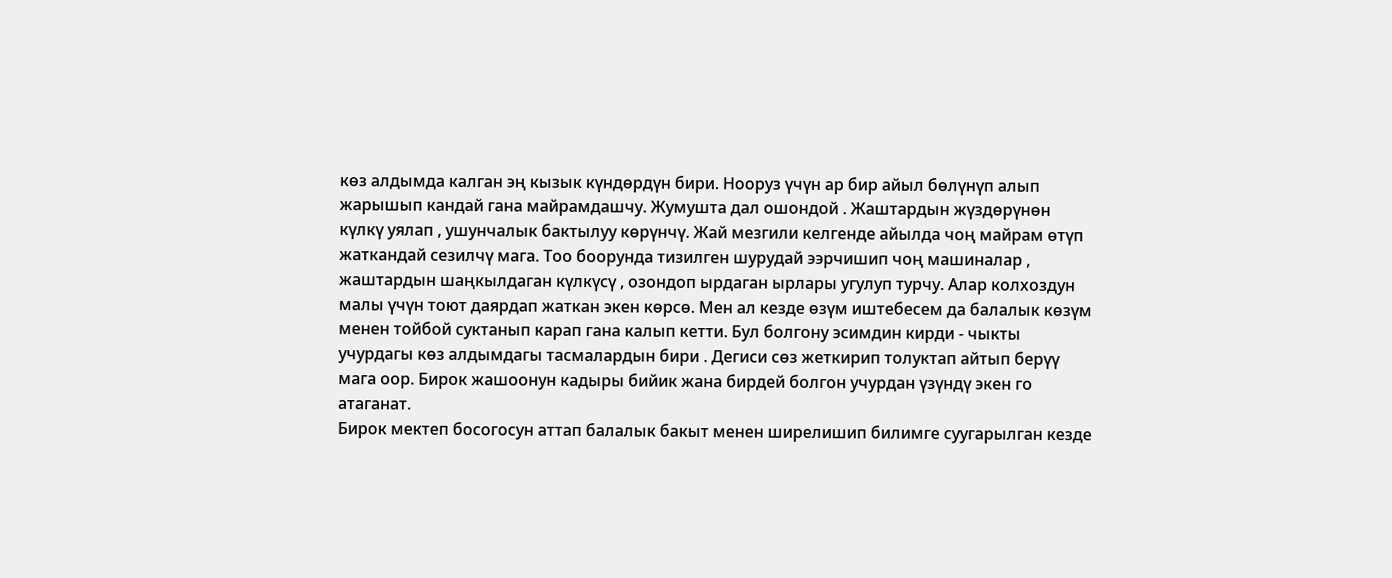көз алдымда калган эң кызык күндөрдүн бири. Нооруз үчүн ар бир айыл бөлүнүп алып жарышып кандай гана майрамдашчу. Жумушта дал ошондой . Жаштардын жүздөрүнөн күлкү уялап , ушунчалык бактылуу көрүнчү. Жай мезгили келгенде айылда чоң майрам өтүп жаткандай сезилчү мага. Тоо боорунда тизилген шурудай ээрчишип чоң машиналар , жаштардын шаңкылдаган күлкүсү , озондоп ырдаган ырлары угулуп турчу. Алар колхоздун малы үчүн тоют даярдап жаткан экен көрсө. Мен ал кезде өзүм иштебесем да балалык көзүм менен тойбой суктанып карап гана калып кетти. Бул болгону эсимдин кирди - чыкты учурдагы көз алдымдагы тасмалардын бири . Дегиси сөз жеткирип толуктап айтып берүү мага оор. Бирок жашоонун кадыры бийик жана бирдей болгон учурдан үзүндү экен го атаганат.
Бирок мектеп босогосун аттап балалык бакыт менен ширелишип билимге суугарылган кезде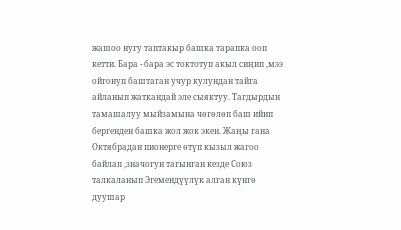жашоо нугу таптакыр башка тарапка ооп кетти. Бара - бара эс токтотуп акыл сиңип ,мээ ойгонуп баштаган учур кулундан тайга айланып жаткандай эле сыяктуу. Тагдырдын тамашалуу мыйзамына чөгөлөп баш ийип бергенден башка жол жок экен. Жаңы гана Октябрадан пионерге өтүп кызыл жагоо байлап ,значогун тагынган кезде Союз талкаланып Эгемендүүлүк алган күнгө дуушар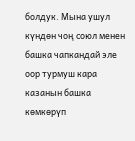болдук. Мына ушул күндөн чоң союл менен башка чапкандай эле оор турмуш кара казанын башка көмкөрүп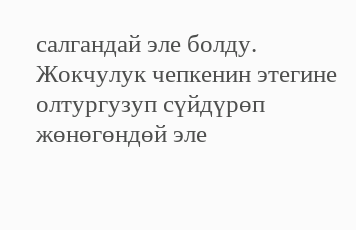салгандай эле болду. Жокчулук чепкенин этегине олтургузуп сүйдүрөп жөнөгөндөй эле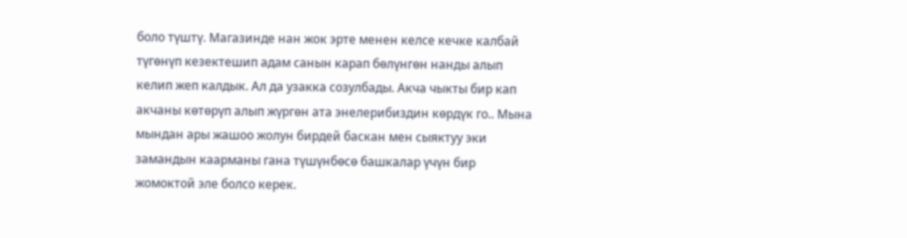боло түштү. Магазинде нан жок эрте менен келсе кечке калбай түгөнүп кезектешип адам санын карап бөлүнгөн нанды алып келип жеп калдык. Ал да узакка созулбады. Акча чыкты бир кап акчаны көтөрүп алып жүргөн ата энелерибиздин көрдүк го.. Мына мындан ары жашоо жолун бирдей баскан мен сыяктуу эки замандын каарманы гана түшүнбөсө башкалар үчүн бир жомоктой эле болсо керек.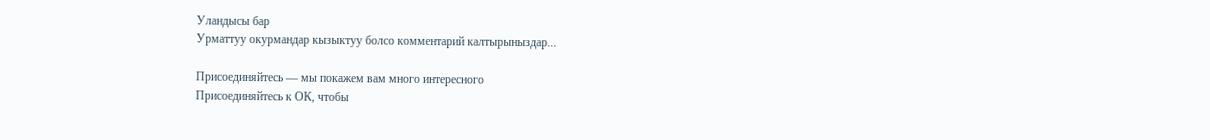Уландысы бар
Урматтуу окурмандар кызыктуу болсо комментарий калтырыныздар...

Присоединяйтесь — мы покажем вам много интересного
Присоединяйтесь к ОК, чтобы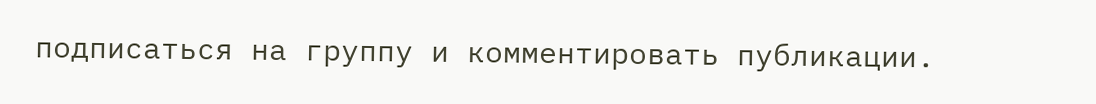подписаться на группу и комментировать публикации.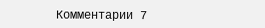Комментарии 7